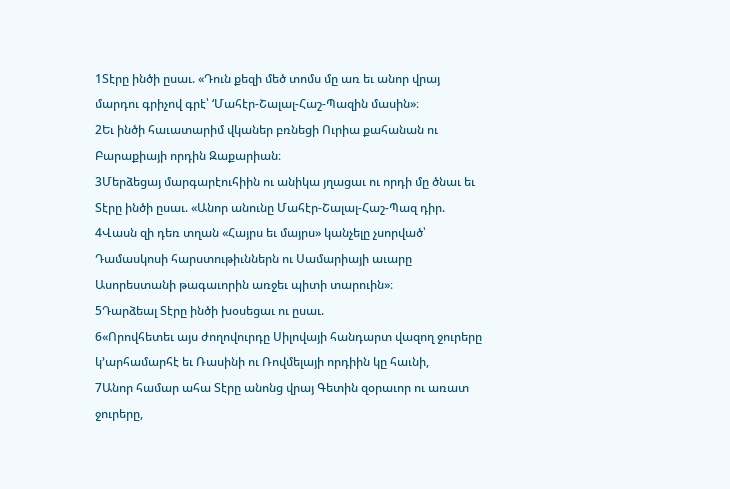1Տէրը ինծի ըսաւ. «Դուն քեզի մեծ տոմս մը առ եւ անոր վրայ մարդու գրիչով գրէ՝ ‘Մահէր-Շալալ-Հաշ-Պազին մասին»։
2Եւ ինծի հաւատարիմ վկաներ բռնեցի Ուրիա քահանան ու Բարաքիայի որդին Զաքարիան։
3Մերձեցայ մարգարէուհիին ու անիկա յղացաւ ու որդի մը ծնաւ եւ Տէրը ինծի ըսաւ. «Անոր անունը Մահէր-Շալալ-Հաշ-Պազ դիր.
4Վասն զի դեռ տղան «Հայրս եւ մայրս» կանչելը չսորված՝ Դամասկոսի հարստութիւններն ու Սամարիայի աւարը Ասորեստանի թագաւորին առջեւ պիտի տարուին»։
5Դարձեալ Տէրը ինծի խօսեցաւ ու ըսաւ.
6«Որովհետեւ այս ժողովուրդը Սիլովայի հանդարտ վազող ջուրերը կ’արհամարհէ եւ Ռասինի ու Ռովմելայի որդիին կը հաւնի,
7Անոր համար ահա Տէրը անոնց վրայ Գետին զօրաւոր ու առատ ջուրերը,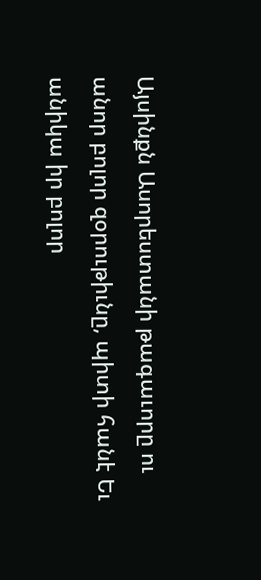Այսինքն Ասորեստանի թագաւորը ու անոր բոլոր զօրութիւնը, պիտի հանէ Եւ անիկա իր բոլոր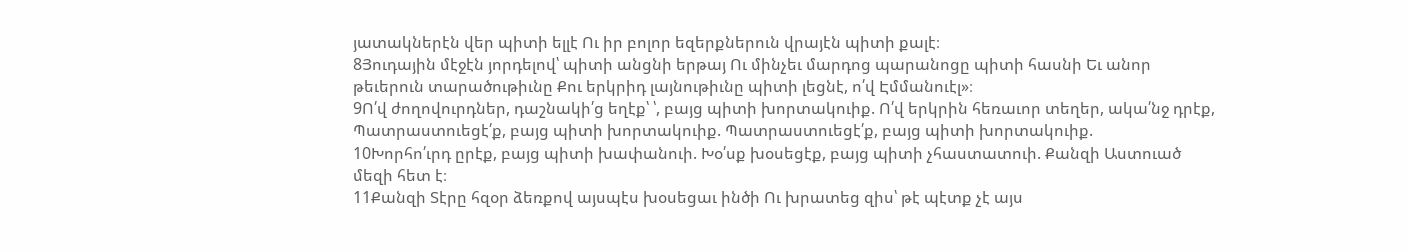յատակներէն վեր պիտի ելլէ Ու իր բոլոր եզերքներուն վրայէն պիտի քալէ։
8Յուդային մէջէն յորդելով՝ պիտի անցնի երթայ Ու մինչեւ մարդոց պարանոցը պիտի հասնի Եւ անոր թեւերուն տարածութիւնը Քու երկրիդ լայնութիւնը պիտի լեցնէ, ո՛վ Էմմանուէլ»։
9Ո՛վ ժողովուրդներ, դաշնակի՛ց եղէք՝ ՝, բայց պիտի խորտակուիք. Ո՛վ երկրին հեռաւոր տեղեր, ակա՛նջ դրէք, Պատրաստուեցէ՛ք, բայց պիտի խորտակուիք. Պատրաստուեցէ՛ք, բայց պիտի խորտակուիք.
10Խորհո՛ւրդ ըրէք, բայց պիտի խափանուի. Խօ՛սք խօսեցէք, բայց պիտի չհաստատուի. Քանզի Աստուած մեզի հետ է։
11Քանզի Տէրը հզօր ձեռքով այսպէս խօսեցաւ ինծի Ու խրատեց զիս՝ թէ պէտք չէ այս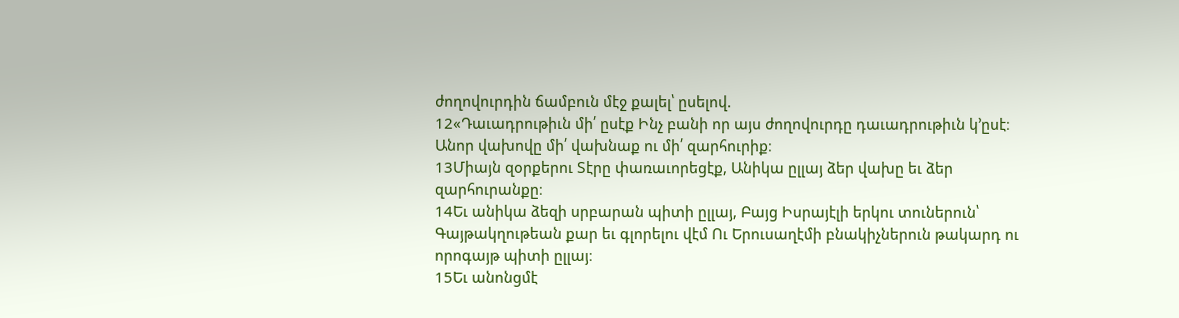ժողովուրդին ճամբուն մէջ քալել՝ ըսելով.
12«Դաւադրութիւն մի՛ ըսէք Ինչ բանի որ այս ժողովուրդը դաւադրութիւն կ’ըսէ։ Անոր վախովը մի՛ վախնաք ու մի՛ զարհուրիք։
13Միայն զօրքերու Տէրը փառաւորեցէք, Անիկա ըլլայ ձեր վախը եւ ձեր զարհուրանքը։
14Եւ անիկա ձեզի սրբարան պիտի ըլլայ, Բայց Իսրայէլի երկու տուներուն՝ Գայթակղութեան քար եւ գլորելու վէմ Ու Երուսաղէմի բնակիչներուն թակարդ ու որոգայթ պիտի ըլլայ։
15Եւ անոնցմէ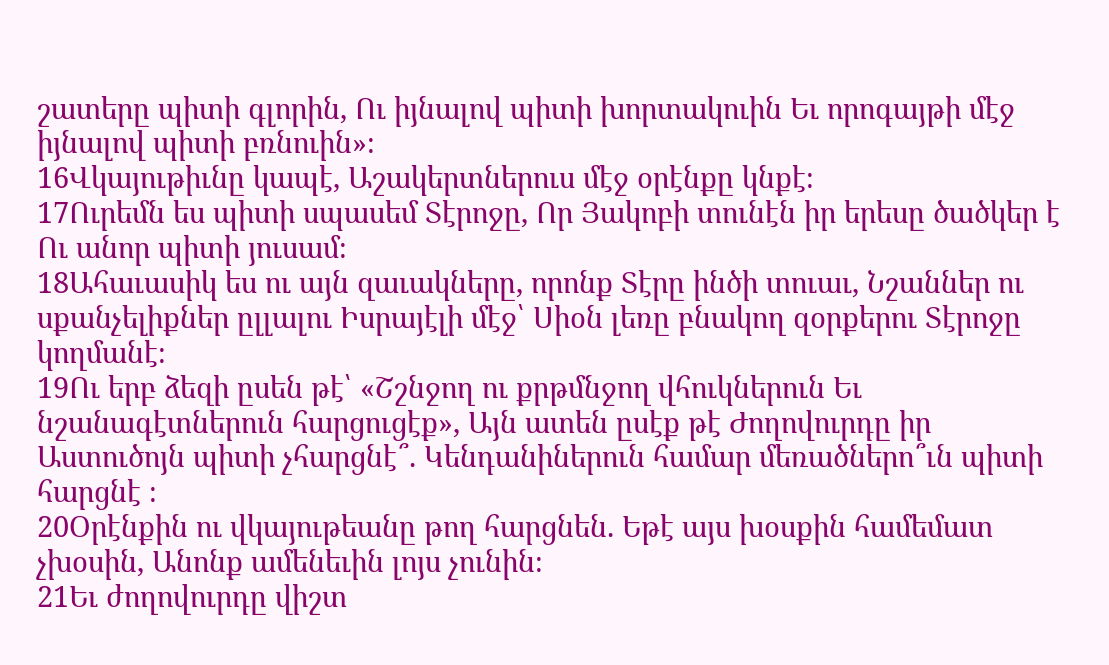շատերը պիտի գլորին, Ու իյնալով պիտի խորտակուին Եւ որոգայթի մէջ իյնալով պիտի բռնուին»։
16Վկայութիւնը կապէ, Աշակերտներուս մէջ օրէնքը կնքէ։
17Ուրեմն ես պիտի սպասեմ Տէրոջը, Որ Յակոբի տունէն իր երեսը ծածկեր է Ու անոր պիտի յուսամ։
18Ահաւասիկ ես ու այն զաւակները, որոնք Տէրը ինծի տուաւ, Նշաններ ու սքանչելիքներ ըլլալու Իսրայէլի մէջ՝ Սիօն լեռը բնակող զօրքերու Տէրոջը կողմանէ։
19Ու երբ ձեզի ըսեն թէ՝ «Շշնջող ու քրթմնջող վհուկներուն Եւ նշանագէտներուն հարցուցէք», Այն ատեն ըսէք թէ Ժողովուրդը իր Աստուծոյն պիտի չհարցնէ՞. Կենդանիներուն համար մեռածներո՞ւն պիտի հարցնէ ։
20Օրէնքին ու վկայութեանը թող հարցնեն. Եթէ այս խօսքին համեմատ չխօսին, Անոնք ամենեւին լոյս չունին։
21Եւ ժողովուրդը վիշտ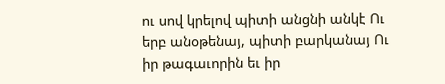ու սով կրելով պիտի անցնի անկէ Ու երբ անօթենայ, պիտի բարկանայ Ու իր թագաւորին եւ իր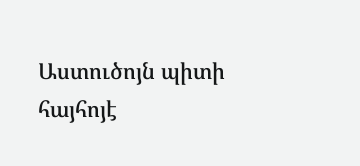Աստուծոյն պիտի հայհոյէ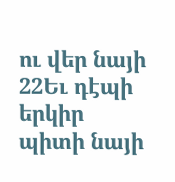ու վեր նայի
22Եւ դէպի երկիր պիտի նայի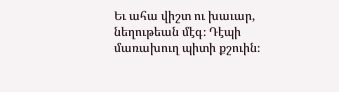Եւ ահա վիշտ ու խաւար, նեղութեան մէգ։ Դէպի մառախուղ պիտի քշուին։